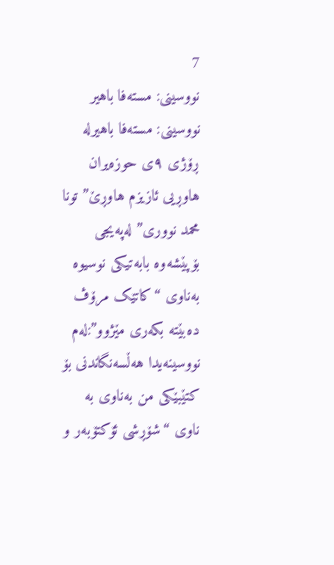7
نووسینی: مستەفا باهیر
نووسینی: مستەفا باهیرلە ڕۆژی ٩ی حوزەیران هاوڕیی ئازیزم هاوڕێ” تونا محمد نووری” لەپەیجی بۆپێشەوە بابەتیکی نوسیوە بەناوی “کاتێک مرۆڤ دەبێتە بکەری مێژوو”:لەم نووسینەیدا هەڵسەنگاندنی بۆ کتێبێکی من بەناوی بە ناوی “شۆڕشی ئۆکتۆبەر و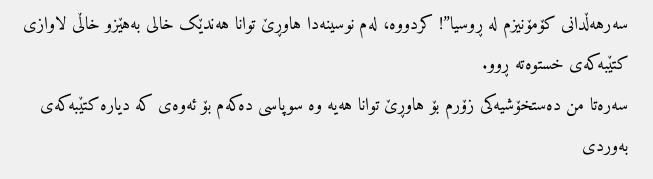سەرهەڵدانی کۆمۆنیزم لە ڕوسیا”! کردووە، لەم نوسینەدا هاوڕێ توانا هەندێک خالی بەهێزو خاڵی لاوازی کتێبەکەی خستوەتە ڕوو.
سەرەتا من دەستخۆشیەکی زۆرم بۆ هاوڕێ توانا هەیە وە سوپاسی دەکەم بۆ ئەوەی کە دیارە کتێبەکەی بەوردی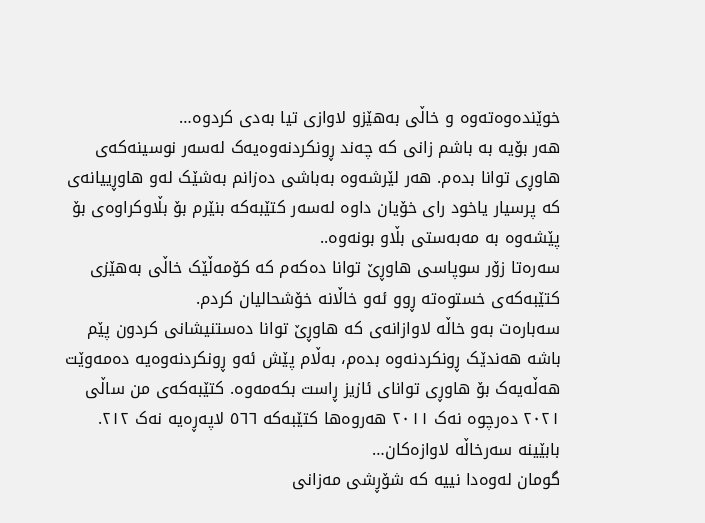خوێندەوەتەوە و خاڵی بەهێزو لاوازی تیا بەدی کردوە…
هەر بۆیە بە باشم زانی کە چەند ڕونکردنەوەیەک لەسەر نوسینەکەی هاوڕی توانا بدەم. هەر لێرشەوە بەباشی دەزانم بەشێک لەو هاوڕییانەی کە پرسیار یاخود رای خۆیان داوە لەسەر کتێبەکە بنێرم بۆ بڵاوکراوەی بۆ پێشەوە بە مەبەستی بڵاو بونەوە..
سەرەتا زۆر سوپاسی هاوڕێ توانا دەکەم کە کۆمەڵێک خاڵی بەهێزی کتێبەکەی خستوەتە ڕوو ئەو خاڵانە خۆشحالیان کردم.
سەبارەت بەو خاڵە لاوازانەی کە هاوڕێ توانا دەستنیشانی کردون پێم باشە هەندێک ڕونکردنەوە بدەم، بەڵام پێش ئەو ڕونکردنەوەیە دەمەوێت هەڵەیەک بۆ هاوڕی توانای ئازیز ڕاست بکەمەوە. کتێبەکەی من ساڵی ٢٠٢١ دەرچوە نەک ٢٠١١ هەروەها کتێبەکە ٥٦٦ لاپەڕەیە نەک ٢١٢.
بابێینە سەرخاڵە لاوازەکان…
گومان لەوەدا نییە کە شۆڕشی مەزانی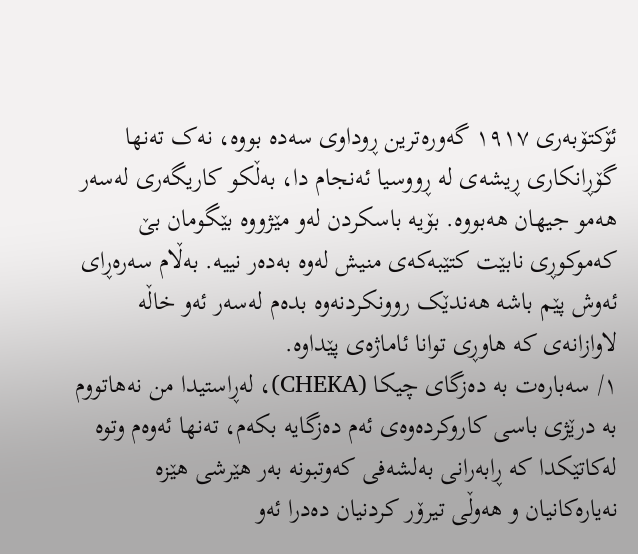ئۆکتۆبەری ١٩١٧ گەورەترین ڕوداوی سەدە بووە، نەک تەنها گۆڕانکاری ڕیشەی لە ڕووسیا ئەنجام دا، بەڵکو کاریگەری لەسەر هەمو جیهان هەبووە. بۆیە باسکردن لەو مێژووە بێگومان بێ کەموکوڕی نابێت کتێبەکەی منیش لەوە بەدەر نییە. بەڵام سەرەڕای ئەوش پێم باشە هەندێک روونکردنەوە بدەم لەسەر ئەو خاڵە لاوازانەی کە هاوڕی توانا ئاماژەی پێداوە.
١/ سەبارەت بە دەزگای چیکا (CHEKA)، لەڕاستیدا من نەهاتووم بە درێژی باسی کاروکردەوەی ئەم دەزگایە بکەم، تەنها ئەوەم وتوە لەکاتێکدا کە ڕابەرانی بەلشەفی کەوتبونە بەر هێرشی هێزە نەیارەکانیان و هەوڵی تیرۆر کردنیان دەدرا ئەو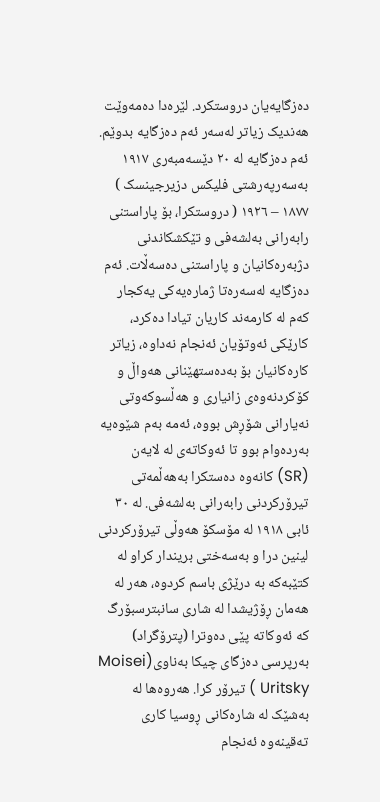دەزگایەیان دروستکرد. لێرەدا دەمەوێت هەندیک زیاتر لەسەر ئەم دەزگایە بدوێم. ئەم دەزگایە لە ٢٠ دێسەمبەری ١٩١٧ بەسەرپەرشتی فلیکس دزیرجینسک ) ١٨٧٧ – ١٩٢٦ ( دروستکرا، بۆ پاراستنی رابەرانی بەلشەفی و تێکشکاندنی دژبەرەکانیان و پاراستنی دەسەڵات. ئەم دەزگایە لەسەرەتا ژمارەیەکی یەکجار کەم لە کارمەند کاریان تیادا دەکرد، کارێکی ئەوتۆیان ئەنجام نەداوە، زیاتر کارەکانیان بۆ بەدەستهێنانی هەواڵ و کۆکردنەوەی زانیاری و هەڵسوکەوتی نەیارانی شۆڕش بووە، ئەمە بەم شێوەیە بەردەوام بوو تا ئەوکاتەی لە لایەن (SR) کانەوە دەستکرا بەهەڵمەتی تیرۆرکردنی رابەرانی بەلشەفی. لە ٣٠ ئابی ١٩١٨ لە مۆسکۆ هەوڵی تیرۆرکردنی لینین درا و بەسەختی بریندار کراو لە کتێبەکە بە درێژی باسم کردوە، هەر لە هەمان ڕۆژیشدا لە شاری سانبترسبۆرگ کە ئەوکاتە پێی دەوترا (پترۆگراد) بەرپرسی دەزگای چیکا بەناوی(Moisei Uritsky ) تیرۆر کرا. هەروەها لە بەشێک لە شارەکانی ڕوسیا کاری تەقینەوە ئەنجام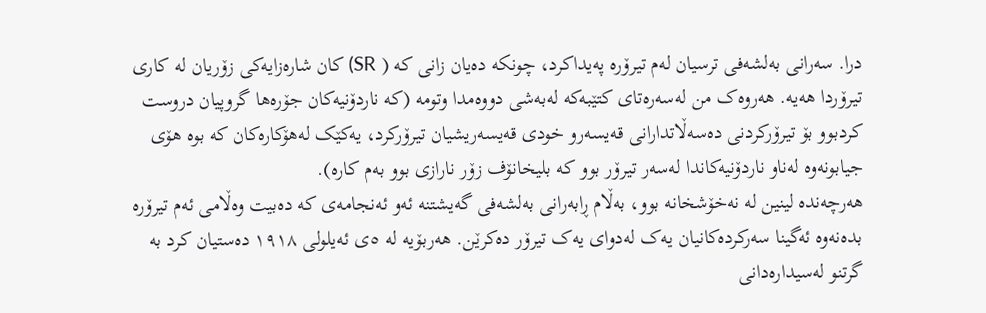درا. سەرانی بەلشەفی ترسیان لەم تیرۆرە پەیداکرد، چونکە دەیان زانی کە ( SR) کان شارەزایەکی زۆریان لە کاری تیرۆردا هەیە. هەروەک من لەسەرەتای کتێبەکە لەبەشی دووەمدا وتومە (کە ناردۆنیەکان جۆرەها گروپیان دروست کردبوو بۆ تیرۆرکردنی دەسەڵاتدارانی قەیسەرو خودی قەیسەریشیان تیرۆرکرد، یەکێک لەهۆکارەکان کە بوە هۆی جیابونەوە لەناو ناردۆنیەکاندا لەسەر تیرۆر بوو کە بلیخانۆف زۆر نارازی بوو بەم کارە).
هەرچەندە لینین لە نەخۆشخانە بوو، بەڵام ڕابەرانی بەلشەفی گەیشتنە ئەو ئەنجامەی کە دەبیت وەڵامی ئەم تیرۆرە بدەنەوە ئەگینا سەرکردەکانیان یەک لەدوای یەک تیرۆر دەکرێن. هەربۆیە لە ٥ی ئەیلولی ١٩١٨ دەستیان کرد بە گرتنو لەسیدارەدانی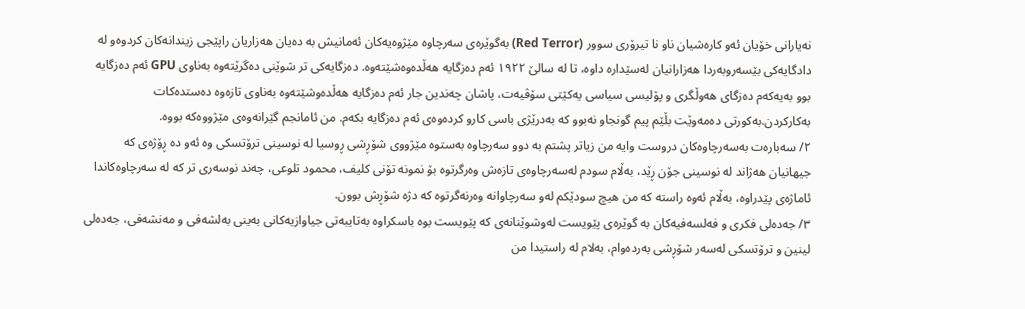نەیارانی خۆیان ئەو کارەشیان ناو نا تیرۆری سوور (Red Terror) بەگوێرەی سەرچاوە مێژوەیەکان ئەمانیش بە دەیان هەزاریان راپێجی زیندانەکان کردوەو لە دادگایەکی بێسەروبەردا هەزارانیان لەسێدارە داوە، تا لە سالێ ١٩٢٢ ئەم دەزگایە هەڵدەوەشێتەوە. دەزگایەکی تر شوێنی دەگرێتەوە بەناوی GPU ئەم دەزگایە بوو بەیەکەم دەزگای هەوڵگری و پۆلیسی سیاسی یەکێتی سۆڤیەت، پاشان چەندین جار ئەم دەزگایە هەڵدەوشێتەوە بەناوی تازەوە دەستدەکات بەکارکردن.بەکورتی دەمەوێت بڵێم پیم گونجاو نەبوو کە بەدرێژی باسی کارو کردەوەی ئەم دەزگایە بکەم. من ئامانجم گێرانەوەی مێژووەکە بووە.
٢/ سەبارەت بەسەرچاوەکان دروست وایە من زیاتر پشتم بە دوو سەرچاوە بەستوە مێژووی شۆڕشی ڕوسیا لە نوسینی ترۆتسکی وە ئەو دە ڕۆژەی کە جیهانیان هەژاند لە نوسینی جۆن ڕێد، بەڵام سودم لەسەرچاوەی تازەش وەرگرتوە بۆ نمونە تۆنی کلیف، محمود تلوعی، چەند نوسەری تر کە لە سەرچاوەکاندا ئاماژەی پێدراوە، بەڵام ئەوە راستە کە من هیچ سودێکم لەو سەرچاوانە وەرنەگرتوە کە دژە شۆڕش بوون.
٣/ جەدەلی فکری و فەلسەفیەکان بە گوێرەی پێویست لەوشوێنانەی کە پێویست بوە باسکراوە بەتایبەتی جیاوازیەکانی بەینی بەلشەفی و مەنشەفی، جەدەلی لینین و ترۆتسکی لەسەر شۆڕشی بەردەوام، بەلام لە راستیدا من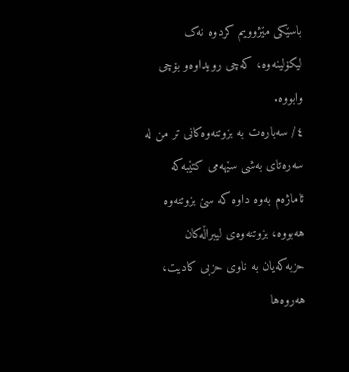باسێکی مێژوویم کردوە نەک لیکۆلینەوە، کەچی رویداوەو بۆچی وابووە.
٤/ سەبارەت بە بزوتنەوەکانی تر من لە سەرەتای بەشی سێهەمی کتێبەکە ئاماژەم بەوە داوە کە سێ بزوتنەوە هەبووە، بزوتنەوەی لیبراڵەکان حزبەکەیان بە ناوی حزبی کادیت، هەروەها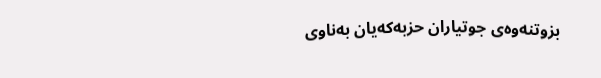بزوتنەوەی جوتیاران حزبەکەیان بەناوی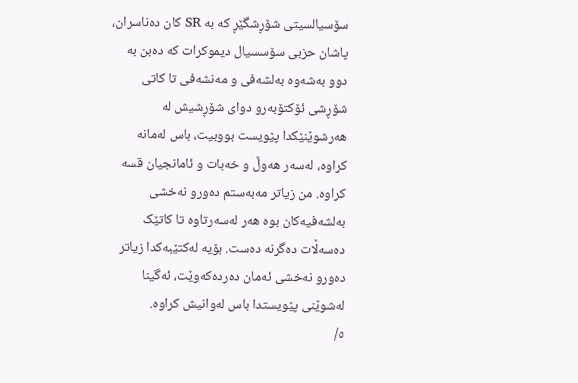سۆسیالسیتی شۆڕشگێڕ کە بە SR کان دەناسران، پاشان حزبی سۆسسیال دیموکرات کە دەبن بە دوو بەشەوە بەلشەفی و مەنشەفی تا کاتی شۆڕشی ئۆکتۆبەرو دوای شۆڕشیش لە هەرشوێنێکدا پێویست بووبیت، باس لەمانە کراوە، لەسەر هەوڵ و خەبات و ئامانجیان قسە کراوە. من زیاتر مەبەستم دەورو نەخشی بەلشەفیەکان بوە هەر لەسەرتاوە تا کاتێک دەسەڵات دەگرنە دەست. بۆیە لەکتێبەکدا زیاتر دەورو نەخشی ئەمان دەردەکەوێت، ئەگینا لەشوێنی پێویستدا باس لەوانیش کراوە.
٥/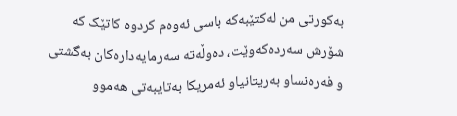بەکورتی من لەکتێبەکە باسی ئەوەم کردوە کاتێک کە شۆرش سەردەکەوێت، دەوڵەتە سەرمایەدارەکان بەگشتی و فەرەنساو بەریتانیاو ئەمریکا بەتایبەتی هەموو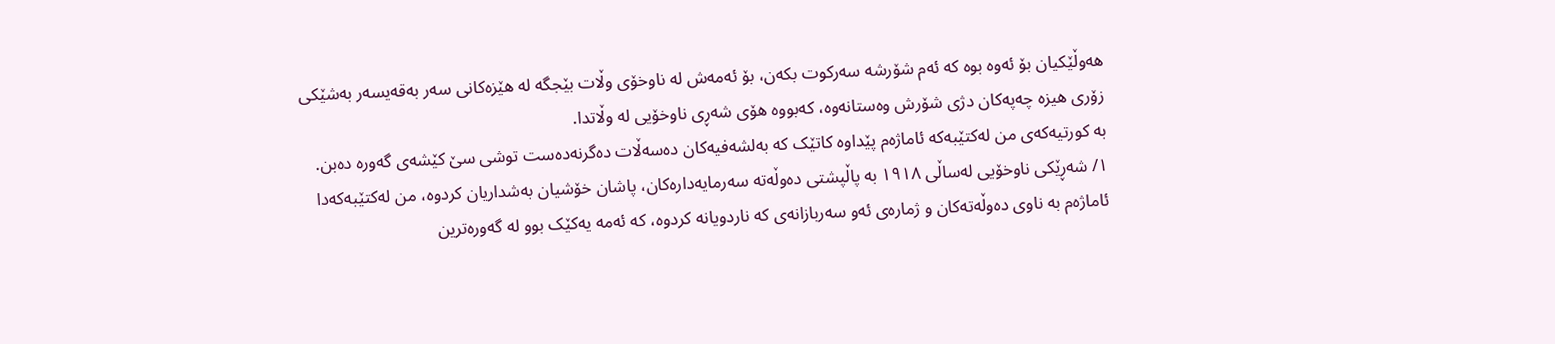هەوڵێکیان بۆ ئەوە بوە کە ئەم شۆرشە سەرکوت بکەن، بۆ ئەمەش لە ناوخۆی وڵات بێجگە لە هێزەکانی سەر بەقەیسەر بەشێکی زۆری هیزە چەپەکان دژی شۆرش وەستانەوە، کەبووە هۆی شەڕی ناوخۆیی لە وڵاتدا.
بە کورتیەکەی من لەکتێبەکە ئاماژەم پێداوە کاتێک کە بەلشەفیەکان دەسەڵات دەگرنەدەست توشی سێ کێشەی گەورە دەبن.
١/ شەڕێکی ناوخۆیی لەساڵی ١٩١٨ بە پاڵپشتی دەوڵەتە سەرمایەدارەکان، پاشان خۆشیان بەشداریان کردوە، من لەکتێبەکەدا ئاماژەم بە ناوی دەوڵەتەکان و ژمارەی ئەو سەربازانەی کە ناردویانە کردوە، کە ئەمە یەکێک بوو لە گەورەترین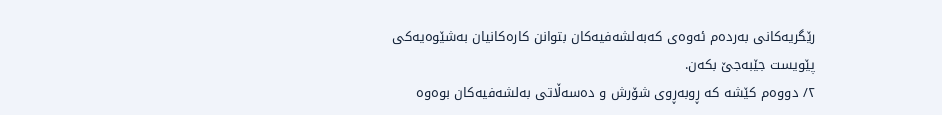رێگریەکانی بەردەم ئەوەی کەبەلشەفیەکان بتوانن کارەکانیان بەشێوەیەکی پێویست جێبەجێ بکەن.
٢/ دووەم کێشە کە ڕوبەڕوی شۆرش و دەسەڵاتی بەلشەفیەکان بوەوە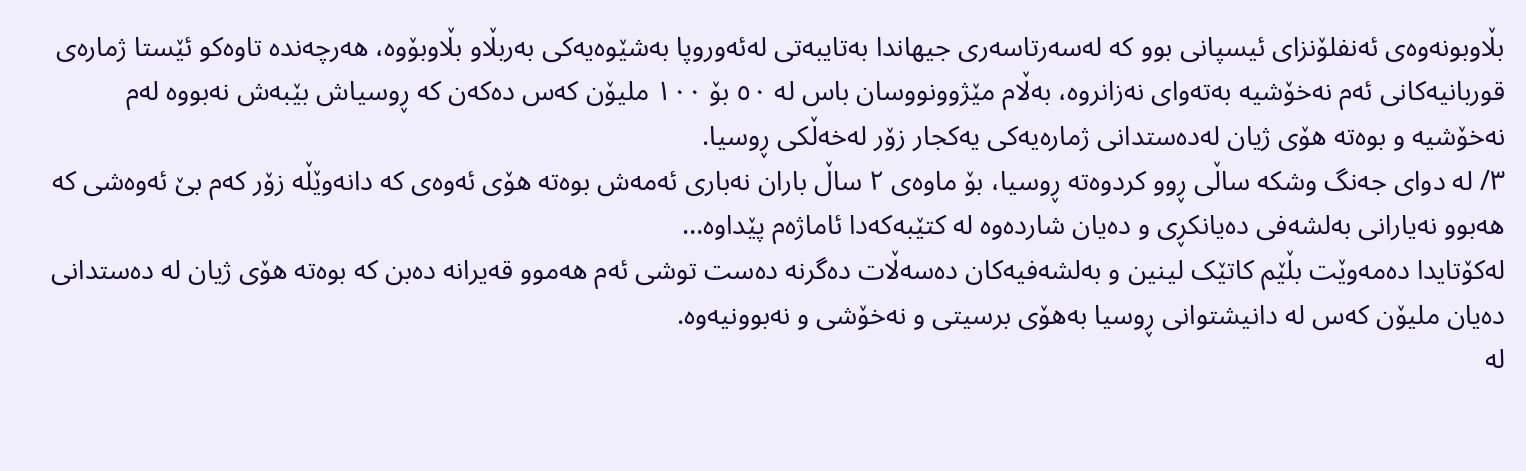بڵاوبونەوەی ئەنفلۆنزای ئیسپانی بوو کە لەسەرتاسەری جیهاندا بەتایبەتی لەئەوروپا بەشێوەیەکی بەربڵاو بڵاوبۆوە، هەرچەندە تاوەکو ئێستا ژمارەی قوربانیەکانی ئەم نەخۆشیە بەتەوای نەزانروە، بەڵام مێژوونووسان باس لە ٥٠ بۆ ١٠٠ ملیۆن کەس دەکەن کە ڕوسیاش بێبەش نەبووە لەم نەخۆشیە و بوەتە هۆی ژیان لەدەستدانی ژمارەیەکی یەکجار زۆر لەخەڵکی ڕوسیا.
٣/ لە دوای جەنگ وشکە ساڵی ڕوو کردوەتە ڕوسیا، بۆ ماوەی ٢ ساڵ باران نەباری ئەمەش بوەتە هۆی ئەوەی کە دانەوێڵە زۆر کەم بێ ئەوەشی کە هەبوو نەیارانی بەلشەفی دەیانکڕی و دەیان شاردەوە لە کتێبەکەدا ئاماژەم پێداوە…
لەکۆتایدا دەمەوێت بڵێم کاتێک لینین و بەلشەفیەکان دەسەڵات دەگرنە دەست توشی ئەم هەموو قەیرانە دەبن کە بوەتە هۆی ژیان لە دەستدانی دەیان ملیۆن کەس لە دانیشتوانی ڕوسیا بەهۆی برسیتی و نەخۆشی و نەبوونیەوە.
لە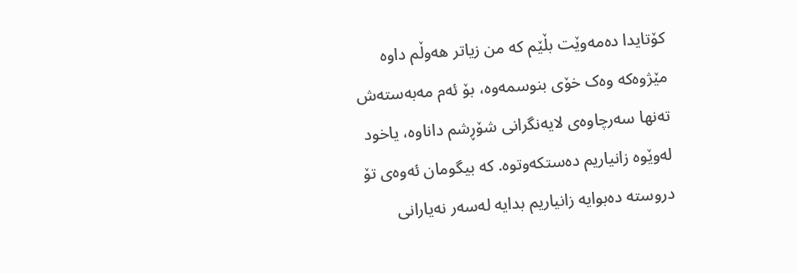کۆتایدا دەمەوێت بڵێم کە من زیاتر هەوڵم داوە مێژوەکە وەک خۆی بنوسمەوە، بۆ ئەم مەبەستەش تەنها سەرچاوەی لایەنگرانی شۆڕشم داناوە، یاخود لەوێوە زانیاریم دەستکەوتوە. کە بیگومان ئەوەی تۆ دروستە دەبوایە زانیاریم بدایە لەسەر نەیارانی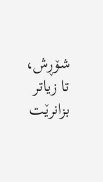شۆڕش، تا زیاتر بزانرێت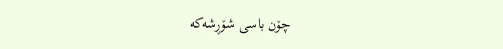چۆن باسی شۆڕشەکە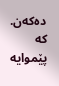دەکەن. کە پێموایە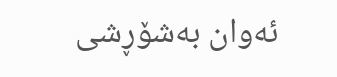ئەوان بەشۆڕشی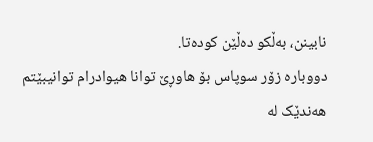نابینن، بەڵکو دەڵێن کودەتا.
دووبارە زۆر سوپاس بۆ هاوڕێ توانا هیوادرام توانیبێتم هەندێک لە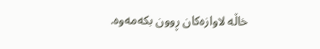خاڵە لاوازەکان ڕوون بکەمەوە.